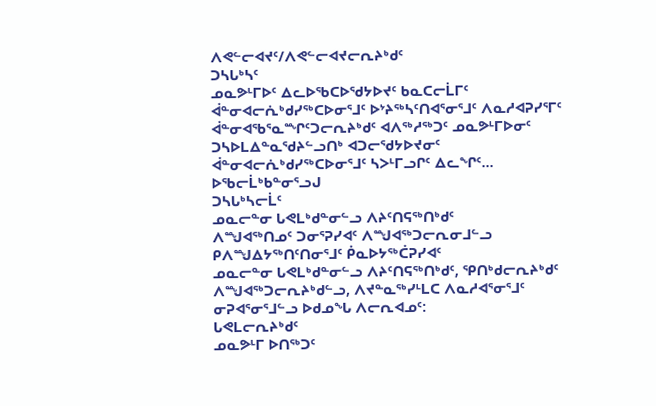ᐱᕙᓪᓕᐊᔪᑦ/ᐱᕙᓪᓕᐊᔪᓕᕆᔨᒃᑯᑦ
ᑐᓴᒐᒃᓴᑦ
ᓄᓇᕗᒻᒥᐅᑦ ᐃᓚᐅᖃᑕᐅᖁᔭᐅᔪᑦ ᑲᓇᑕᓕᒫᒥᑦ ᐋᓐᓂᐊᓕᕇᒃᑯᓯᖅᑕᐅᓂᕐᒧᑦ ᐅᔾᔨᖅᓴᑦᑎᐊᕐᓂᕐᒧᑦ ᐱᓇᓱᐊᕈᓯᕐᒥᑦ
ᐋᓐᓂᐊᖃᕐᓇᙱᑦᑐᓕᕆᔨᒃᑯᑦ ᐊᐱᖅᓱᖅᑐᑦ ᓄᓇᕗᒻᒥᐅᓂᑦ ᑐᓴᐅᒪᐃᓐᓇᖁᔨᓪᓗᑎᒃ ᐊᑐᓕᖁᔭᐅᔪᓂᑦ ᐋᓐᓂᐊᓕᕇᒃᑯᓯᖅᑕᐅᓂᕐᒧᑦ ᓴᐳᒻᒥᓗᒋᑦ ᐃᓚᖏᑦ...
ᐅᖃᓕᒫᒃᑲᓐᓂᕐᓗᒍ
ᑐᓴᒐᒃᓴᓕᒫᑦ
ᓄᓇᓕᓐᓂ ᒐᕙᒪᒃᑯᓐᓂᓪᓗ ᐱᔨᑦᑎᕋᖅᑎᒃᑯᑦ
ᐱᙳᐊᖅᑎᓄᑦ ᑐᓂᕐᕈᓯᐊᑦ ᐱᙳᐊᖅᑐᓕᕆᓂᒧᓪᓗ ᑭᐱᙳᐃᔭᖅᑎᑦᑎᓂᕐᒧᑦ ᑮᓇᐅᔭᖅᑖᕈᓯᐊᑦ
ᓄᓇᓕᓐᓂ ᒐᕙᒪᒃᑯᓐᓂᓪᓗ ᐱᔨᑦᑎᕋᖅᑎᒃᑯᑦ, ᕿᑎᒃᑯᓕᕆᔨᒃᑯᑦ ᐱᙳᐊᖅᑐᓕᕆᔨᒃᑯᓪᓗ, ᐱᔪᓐᓇᖅᓯᒻᒪᑕ ᐱᓇᓱᐊᕐᓂᕐᒧᑦ ᓂᕈᐊᕐᓂᕐᒧᓪᓗ ᐅᑯᓄᖓ ᐱᓕᕆᐊᓄᑦ:
ᒐᕙᒪᓕᕆᔨᒃᑯᑦ
ᓄᓇᕗᒻᒥ ᐅᑎᖅᑐᑦ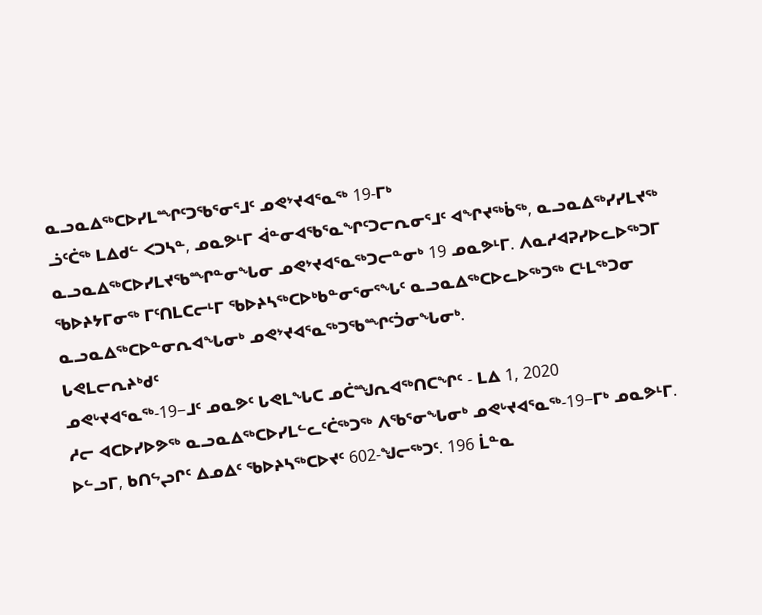ᓇᓗᓇᐃᖅᑕᐅᓯᒪᙱᑦᑐᖃᕐᓂᕐᒧᑦ ᓄᕙᔾᔪᐊᕐᓇᖅ 19-ᒥᒃ
ᓘᑦᑖᖅ ᒪᐃᑯᓪ ᐸᑐᓴᓐ, ᓄᓇᕗᒻᒥ ᐋᓐᓂᐊᖃᕐᓇᖏᑦᑐᓕᕆᓂᕐᒧᑦ ᐊᖏᔪᖅᑳᖅ, ᓇᓗᓇᐃᖅᓯᓯᒪᔪᖅ ᓇᓗᓇᐃᖅᑕᐅᓯᒪᔪᖃᙱᓐᓂᖓᓂ ᓄᕙᔾᔪᐊᕐᓇᖅᑐᓕᓐᓂᒃ 19 ᓄᓇᕗᒻᒥ. ᐱᓇᓱᐊᕈᓯᐅᓚᐅᖅᑐᒥ ᖃᐅᔨᔭᒥᓂᖅ ᒥᑦᑎᒪᑕᓕᒻᒥ ᖃᐅᔨᓴᖅᑕᐅᒃᑲᓐᓂᕐᓂᕐᖓᑦ ᓇᓗᓇᐃᖅᑕᐅᓚᐅᖅᑐᖅ ᑕᒻᒪᖅᑐᓂ ᓇᓗᓇᐃᖅᑕᐅᓐᓂᕆᐊᖓᓂᒃ ᓄᕙᔾᔪᐊᕐᓇᖅᑐᖃᙱᑦᑑᓂᖓᓂᒃ.
ᒐᕙᒪᓕᕆᔨᒃᑯᑦ
ᓄᕙᒡᔪᐊᕐᓇᖅ-19−ᒧᑦ ᓄᓇᕗᑦ ᒐᕙᒪᖓᑕ ᓄᑖᙳᕆᐊᖅᑎᑕᖏᑦ - ᒪᐃ 1, 2020
ᓱᓕ ᐊᑕᐅᓯᐅᕗᖅ ᓇᓗᓇᐃᖅᑕᐅᓯᒪᓪᓚᑦᑖᖅᑐᖅ ᐱᖃᕐᓂᖓᓂᒃ ᓄᕙᒡᔪᐊᕐᓇᖅ-19−ᒥᒃ ᓄᓇᕗᒻᒥ. ᐅᓪᓗᒥ, ᑲᑎᖦᖢᒋᑦ ᐃᓄᐃᑦ ᖃᐅᔨᓴᖅᑕᐅᔪᑦ 602-ᖑᓕᖅᑐᑦ. 196 ᒫᓐᓇ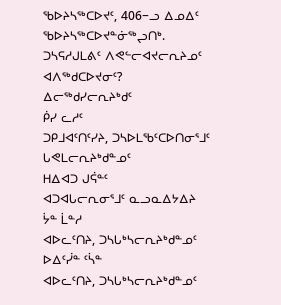ᖃᐅᔨᓴᖅᑕᐅᔪᑦ, 406−ᓗ ᐃᓄᐃᑦ ᖃᐅᔨᓴᖅᑕᐅᔪᓐᓃᖅᖢᑎᒃ.
ᑐᓴᕋᓱᒍᒪᕕᑦ ᐱᕙᓪᓕᐊᔪᓕᕆᔨᓄᑦ ᐊᐱᖅᑯᑕᐅᔪᓂᑦ?
ᐃᓕᖅᑯᓯᓕᕆᔨᒃᑯᑦ
ᑮᓯ ᓚᓱᑦ
ᑐᑭᒧᐊᑦᑎᑦᓯᔨ, ᑐᓴᐅᒪᖃᑦᑕᐅᑎᓂᕐᒧᑦ ᒐᕙᒪᓕᕆᔨᒃᑯᓐᓄᑦ
ᕼᐃᐊᑐ ᒍᕌᓐᑦ
ᐊᑐᐊᒐᓕᕆᓂᕐᒧᑦ ᓇᓗᓇᐃᔭᐃᔨ
ᔮᓐ ᒫᓐᓱ
ᐊᐅᓚᑦᑎᔨ, ᑐᓴᒐᒃᓴᓕᕆᔨᒃᑯᓐᓄᑦ
ᐅᐃᑦᓰᓐ ᑦᓵᓐ
ᐊᐅᓚᑦᑎᔨ, ᑐᓴᒐᒃᓴᓕᕆᔨᒃᑯᓐᓄᑦ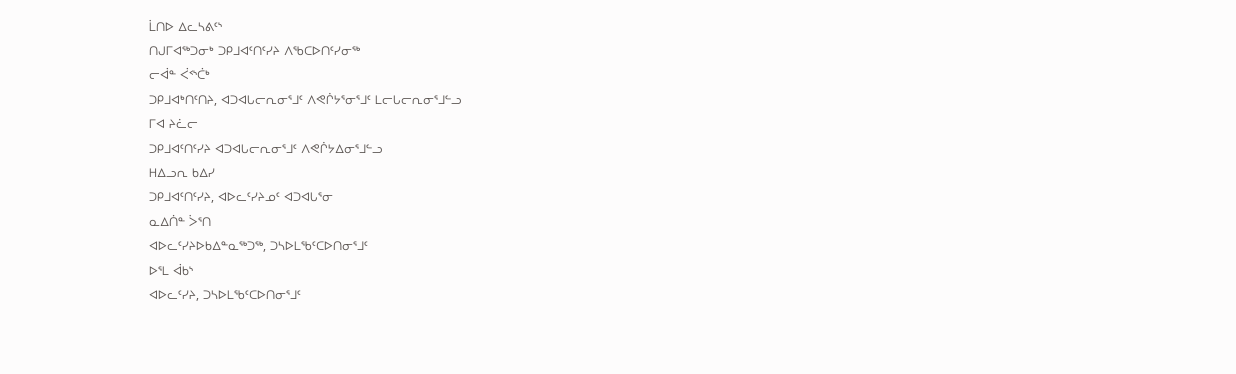ᒫᑎᐅ ᐃᓚᓴᕕᑦᔅ
ᑎᒍᒥᐊᖅᑐᓂᒃ ᑐᑭᒧᐊᑦᑎᑦᓯᔨ ᐱᖃᑕᐅᑎᑦᓯᓂᖅ
ᓕᐋᓐ ᐹᑉᔅᑖᒃ
ᑐᑭᒧᐊᒃᑎᑦᑎᔨ, ᐊᑐᐊᒐᓕᕆᓂᕐᒧᑦ ᐱᕙᒌᔭᕐᓂᕐᒧᑦ ᒪᓕᒐᓕᕆᓂᕐᒧᓪᓗ
ᒥᐊ ᔨᓛᓕ
ᑐᑭᒧᐊᑦᑎᑦᓯᔨ ᐊᑐᐊᒐᓕᕆᓂᕐᒧᑦ ᐱᕙᒌᔭᐃᓂᕐᒧᓪᓗ
ᕼᐃᓗᕆ ᑲᐃᓯ
ᑐᑭᒧᐊᑦᑎᑦᓯᔨ, ᐊᐅᓚᑦᓯᔨᓄᑦ ᐊᑐᐊᒐᕐᓂ
ᓇᐃᑏᓐ ᐴᕐᑎ
ᐊᐅᓚᑦᓯᔨᐅᑲᐃᓐᓇᖅᑐᖅ, ᑐᓴᐅᒪᖃᑦᑕᐅᑎᓂᕐᒧᑦ
ᐅᕐᒪ ᐋᑲᔅ
ᐊᐅᓚᑦᓯᔨ, ᑐᓴᐅᒪᖃᑦᑕᐅᑎᓂᕐᒧᑦ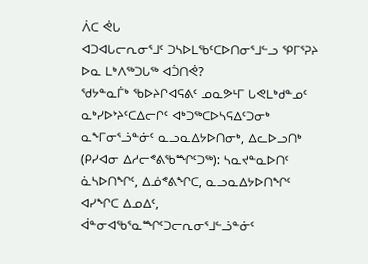ᐲᑕ ᕚᒐ
ᐊᑐᐊᒐᓕᕆᓂᕐᒧᑦ ᑐᓴᐅᒪᖃᑦᑕᐅᑎᓂᕐᒧᓪᓗ ᕿᒥᕐᕈᔨ
ᐅᓇ ᒪᒃᐱᖅᑐᒐᖅ ᐊᑑᑎᕚ?
ᖁᔭᓐᓇᒦᒃ ᖃᐅᔨᒋᐊᕋᕕᑦ ᓄᓇᕗᒻᒥ ᒐᕙᒪᒃᑯᓐᓄᑦ
ᓇᒃᓯᐅᔾᔨᑦᑕᐃᓕᒋᑦ ᐊᒃᑐᖅᑕᐅᓴᕋᐃᑦᑐᓂᒃ ᓇᖕᒥᓂᕐᓘᓐᓃᑦ ᓇᓗᓇᐃᔭᐅᑎᓂᒃ, ᐃᓚᐅᓗᑎᒃ (ᑭᓯᐊᓂ ᐃᓱᓕᕝᕕᖃᙱᑦᑐᖅ): ᓴᓇᔪᓐᓇᐅᑎᑦ ᓈᓴᐅᑎᖏᑦ, ᐃᓅᕝᕕᖏᑕ, ᓇᓗᓇᐃᔭᐅᑎᖏᑦ ᐊᓯᖏᑕ ᐃᓄᐃᑦ, ᐋᓐᓂᐊᖃᕐᓇᙱᑦᑐᓕᕆᓂᕐᒧᓪᓘᓐᓃᑦ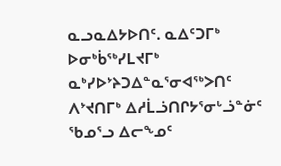ᓇᓗᓇᐃᔭᐅᑎᑦ. ᓇᐃᑦᑐᒥᒃ ᐅᓂᒃᑳᖅᓯᒪᔪᒥᒃ ᓇᒃᓯᐅᔾᔨᑐᐃᓐᓇᕐᓂᐊᖅᐳᑎᑦ ᐱᔾᔪᑎᒥᒃ ᐃᓱᒫᓘᑎᒋᔭᕐᓂᒡᓘᓐᓃᑦ ᖃᓄᕐᓗ ᐃᓕᖕᓄᑦ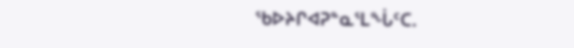ᖃᐅᔨᒋᐊᕈᓐᓇᕐᒪᖔᑦᑕ.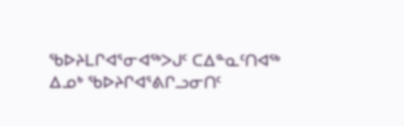ᖃᐅᔨᒪᒋᐊᕐᓂᐊᖅᐳᒍᑦ ᑕᐃᓐᓇᑦᑎᐊᖅ ᐃᓄᒃ ᖃᐅᔨᒋᐊᕐᕕᒋᓗᓂᑎᑦ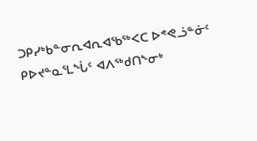ᑐᑭᓯᒃᑲᓐᓂᕆᐊᕆᐊᖃᖅᐸᑕ ᐅᕝᕙᓘᓐᓃᑦ ᑭᐅᔪᓐᓇᕐᒪᖔᑦ ᐊᐱᖅᑯᑎᖕᓂᒃ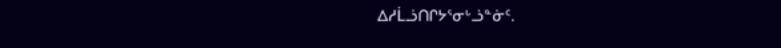ᐃᓱᒫᓘᑎᒋᔭᕐᓂᒡᓘᓐᓃᑦ.